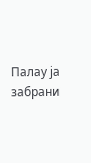Палау ја забрани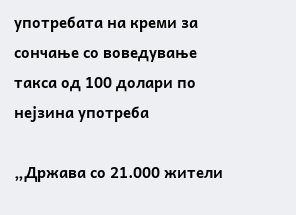употребата на креми за сончање со воведување такса од 100 долари по нејзина употреба

„Држава со 21.000 жители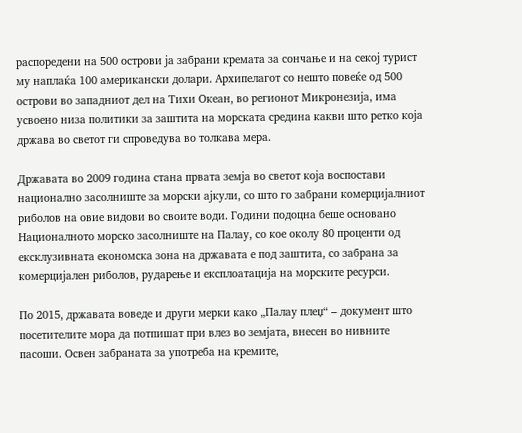распоредени на 500 острови ја забрани кремата за сончање и на секој турист му наплаќа 100 американски долари. Архипелагот со нешто повеќе од 500 острови во западниот дел на Тихи Океан, во регионот Микронезија, има усвоено низа политики за заштита на морската средина какви што ретко која држава во светот ги спроведува во толкава мера.

Државата во 2009 година стана првата земја во светот која воспостави национално засолниште за морски ајкули, со што го забрани комерцијалниот риболов на овие видови во своите води. Години подоцна беше основано Националното морско засолниште на Палау, со кое околу 80 проценти од ексклузивната економска зона на државата е под заштита, со забрана за комерцијален риболов, рударење и експлоатација на морските ресурси.

По 2015, државата воведе и други мерки како „Палау плеџ“ – документ што посетителите мора да потпишат при влез во земјата, внесен во нивните пасоши. Освен забраната за употреба на кремите,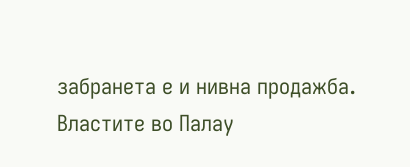забранета е и нивна продажба. Властите во Палау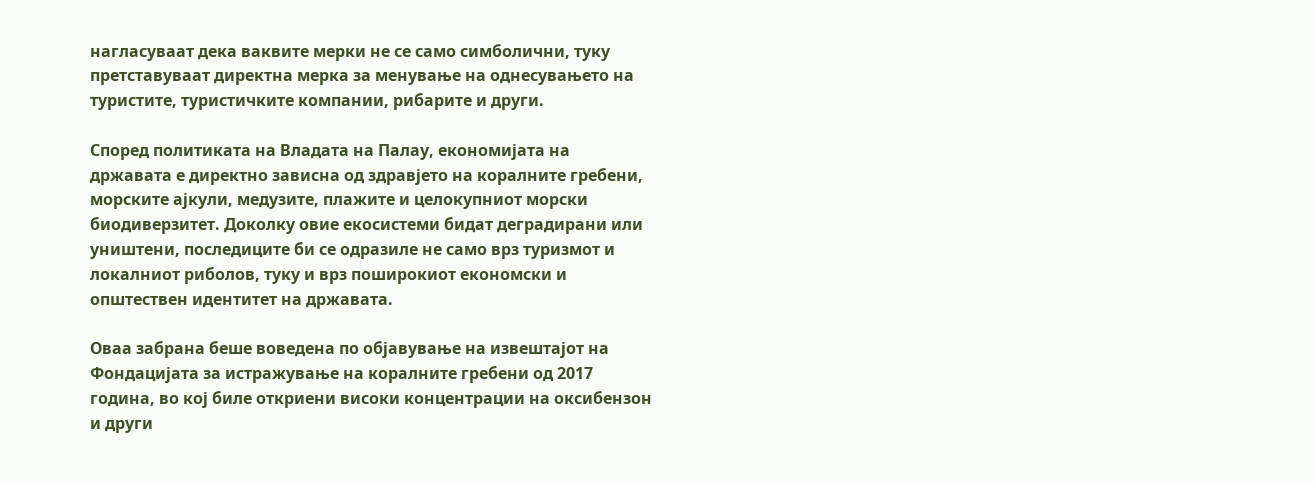нагласуваат дека ваквите мерки не се само симболични, туку претставуваат директна мерка за менување на однесувањето на туристите, туристичките компании, рибарите и други.

Според политиката на Владата на Палау, економијата на државата е директно зависна од здравјето на коралните гребени, морските ајкули, медузите, плажите и целокупниот морски биодиверзитет. Доколку овие екосистеми бидат деградирани или уништени, последиците би се одразиле не само врз туризмот и локалниот риболов, туку и врз поширокиот економски и општествен идентитет на државата.

Оваа забрана беше воведена по објавување на извештајот на Фондацијата за истражување на коралните гребени од 2017 година, во кој биле откриени високи концентрации на оксибензон и други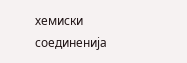хемиски соединенија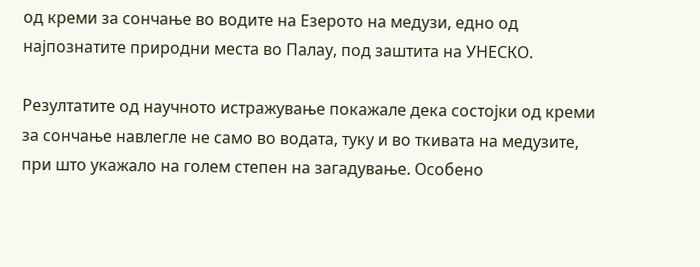од креми за сончање во водите на Езерото на медузи, едно од најпознатите природни места во Палау, под заштита на УНЕСКО.

Резултатите од научното истражување покажале дека состојки од креми за сончање навлегле не само во водата, туку и во ткивата на медузите, при што укажало на голем степен на загадување. Особено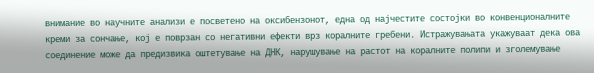внимание во научните анализи е посветено на оксибензонот, една од најчестите состојки во конвенционалните креми за сончање, кој е поврзан со негативни ефекти врз коралните гребени. Истражувањата укажуваат дека ова соединение може да предизвика оштетување на ДНК, нарушување на растот на коралните полипи и зголемување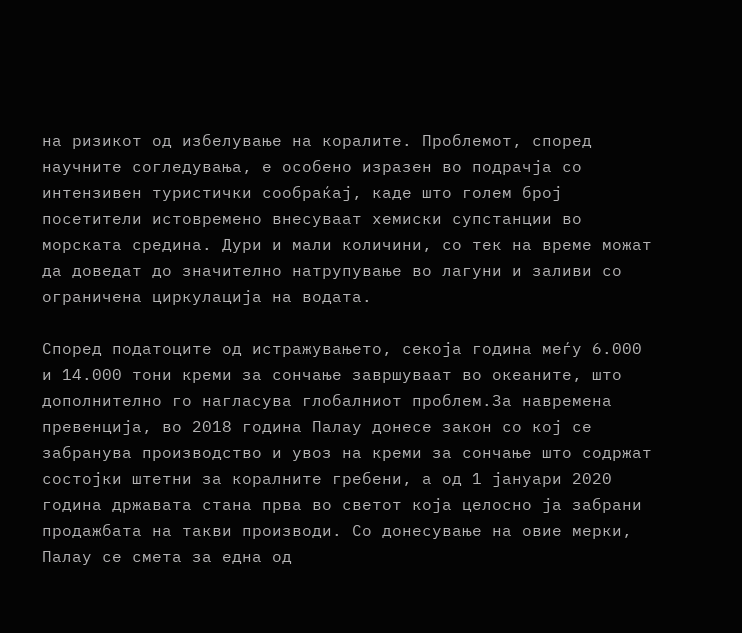на ризикот од избелување на коралите. Проблемот, според научните согледувања, е особено изразен во подрачја со интензивен туристички сообраќај, каде што голем број посетители истовремено внесуваат хемиски супстанции во морската средина. Дури и мали количини, со тек на време можат да доведат до значително натрупување во лагуни и заливи со ограничена циркулација на водата.

Според податоците од истражувањето, секоја година меѓу 6.000 и 14.000 тони креми за сончање завршуваат во океаните, што дополнително го нагласува глобалниот проблем.За навремена превенција, во 2018 година Палау донесе закон со кој се забранува производство и увоз на креми за сончање што содржат состојки штетни за коралните гребени, а од 1 јануари 2020 година државата стана прва во светот која целосно ја забрани продажбата на такви производи. Со донесување на овие мерки, Палау се смета за една од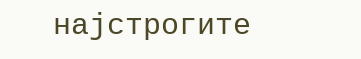најстрогите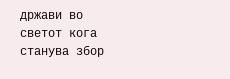држави во светот кога станува збор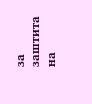за заштита на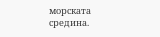морската средина.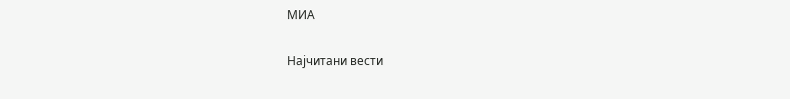МИА

Најчитани вести